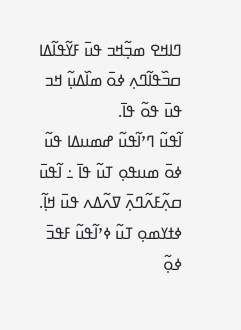ߣߊߞߐ ߘߏ߲߬ߞߏ ߟߎ߫ ߓߌ߬ߟߊ߬ߡߊ ߛߏ߰ߟߊ߬ߣߍ߲ ߦߋ߫ ߘߊ߰ߡߎ߲߬ ߞߏ ߟߎ߫ ߟߋ߬ ߟߊ߫.
ߊ߬ߟߎ߬ ߣߴߊ߬ߟߎ߬ ߝߘߎߡߊ ߟߎ߬ ߦߋ߫ ߘߎߟߋ߲ ߠߎ߬ ߟߊ߫ ߸ ߊ߬ߟߎ߫ ߛߍ߲߬ߓߍ߬ߣߍ߲߫ ߜߍ߬ߡߍ ߟߎ߫ ߞߊ߲߬.
ߦߙߌߘߋ߲ ߠߎ߬ ߦߴߊ߬ߟߎ߬ ߓߟߏ߫ ߦߋ߲߬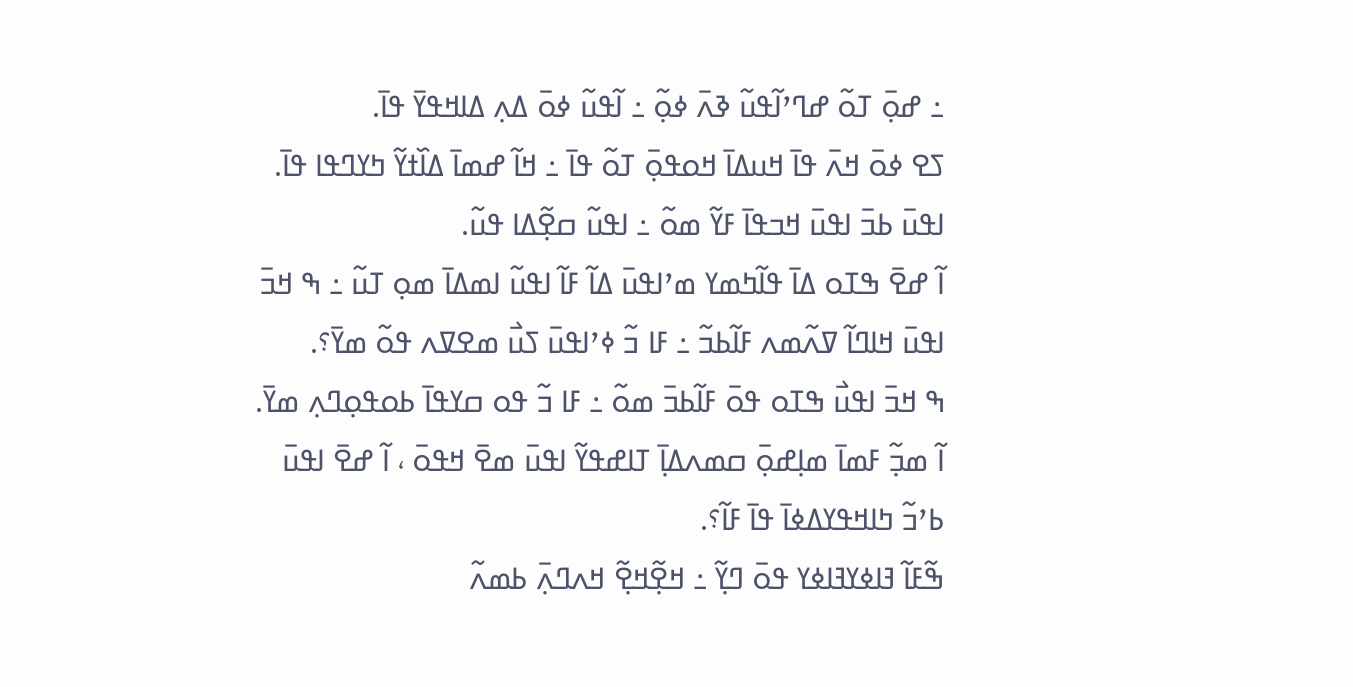߸ ߝߋ߲߫ ߠߋ߬ ߝߣߴߊ߬ߟߎ߬ ߢߍ߫ ߦߋ߲߬ ߸ ߊ߬ߟߎ߬ ߦߋ߫ ߡߍ߲ ߡߊߞߟߌ߫ ߟߊ߫.
ߖߐ ߦߋ߫ ߞߍ߫ ߟߊ߫ ߞߎߡߊ߫ ߞߋߟߋ߲߫ ߠߋ߬ ߟߊ߫ ߸ ߞߊ߬ ߝߘߊ߫ ߡߊ߰ߙߌ߬ ߤߌߣߟߊ ߟߊ߫.
ߊߟߎ߫ ߕߏ߫ ߊߟߎ߫ ߞߏߟߊ߫ ߓߌ߬ ߘߋ߬ ߸ ߊߟߎ߬ ߛߐ߲߬ߡߊ ߟߎ߬.
ߊ߬ ߝߐ߫ ߒߠߋ ߡߊ߫ ߟߊ߬ߤߘߌ ߘߴߊߟߎ߫ ߡߊ߬ ߓߊ߬ ߊߟߎ߬ ߊߘߡߊ߫ ߘߋ߲ ߠߎ߬ ߸ ߒ ߞߏ߫ ߊߟߎ߫ ߞߊߣߊ߬ ߜߍ߬ߘߍ ߓߊ߬ߕߏ߬ ߸ ߓߊ ߏ߬ ߦߴߊߟߎ߫ ߖߎ߯ ߘߐߜߍ ߟߋ߬ ߘߌ߫؟.
ߒ ߞߏ߫ ߊߟߎ߯ ߒߠߋ ߟߋ߫ ߓߊ߬ߕߏ߫ ߘߋ߬ ߸ ߓߊ ߏ߬ ߟߋ ߛߌߟߊ߫ ߕߋߟߋ߲ߣߍ߲ ߘߌ߫.
ߊ߬ ߘߏ߲߬ ߓߘߊ߫ ߘߊ߲ߝߋ߲߫ ߛߘߍߡߊ߲߫ ߠߊߝߟߌ߬ ߊߟߎ߫ ߘߐ߫ ߞߟߋ߫ ، ߊ߬ ߝߐ߫ ߊߟߎ߫ ߕߴߏ߬ ߤߊߞߟߌߡߦߊ߫ ߟߊ߫ ߓߊ߬؟.
ߒ߬ߓߊ߬ ߔߊߦߌߔߊߦߌ ߟߋ߫ ߣߌ߲߬ ߸ ߞߐ߲߬ߞߐ߲߬ ߞߍߣߍ߲߫ ߕߘߍ߬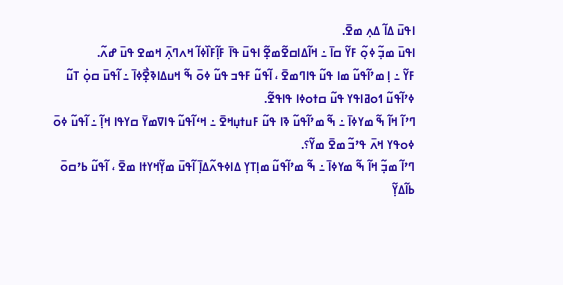ߊߟߎ߫ ߡߊ߬ ߡߍ߲ ߘߐ߫.
ߊߟߎ߫ ߘߏ߲߬ ߦߋ߲߬ ߓߌ߬ ߛߊ߫ ߸ ߞߊ߬ߡߊߛߐ߬ߘߐ߲߬ ߊߟߎ߫ ߟߊ߫ ߓߊ߲߬ߓߊ߰ߦߊ߬ ߞߍߣߍ߲߫ ߞߘߐ ߟߎ߫ ߝߍ߬.
ߓߌ߬ ߸ ߊ߲ ߘߴߊ߬ߟߎ߬ ߘߊ ߟߎ߬ ߟߊߣߘߐ߫ ، ߊ߬ߟߎ߬ ߓߟߏ ߟߎ߬ ߦߋ߫ ߒ߬ ߞߎߡߊߢߐ߲߯ߦߊ߫ ߸ ߊ߬ߟߎ߫ ߛߋ߲߭ ߠߎ߬ ߦߴߊ߬ߟߎ߬ ߗߋߥߊߟߌ ߟߎ߬ ߛߙߋߦߊ ߟߊߟߐ߬.
ߣߴߊ߬ ߞߊ߬ ߒ߬ ߘߌߦߊ߫ ߸ ߒ߬ ߘߴߊ߬ߟߎ߬ ߢߊ ߟߎ߬ ߓߎߙߎ߲ߞߐ߫ ߸ ߞߵߊ߬ߟߎ߬ ߟߊߜߘߌ߫ ߛߌߟߊ ߞߊ߲߬ ߸ ߊ߬ߟߎ߬ ߦߋ߫ ߦߋߟߌ ߞߍ߫ ߟߴߏ߬ ߘߐ߫ ߘߌ߬؟.
ߣߴߊ߬ ߘߏ߲߬ ߞߊ߬ ߒ߬ ߘߌߦߊ߫ ߸ ߒ߬ ߘߴߊ߬ߟߎ߬ ߘߊ߲ߠߌ߲ ߡߊߦߟߍ߬ߡߊ߲߫ ߊ߬ߟߎ߫ ߘߌ߲߬ߞߌߙߊ ߘߐ߫ ، ߊ߬ߟߎ߬ ߕߴߛߋ߫ ߕߊ߬ߡߌ߲߬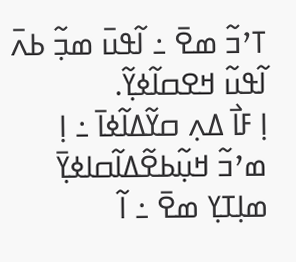ߠߴߏ߬ ߘߐ߫ ߸ ߊ߬ߟߎ߫ ߘߏ߲߬ ߕߍ߫ ߊ߬ߟߎ߬ ߞߐߛߊ߬ߦߌ߲߬.
ߊ߲ ߓߊ߯ ߡߍ߲ ߛߌ߬ߡߊ߬ߦߊ߫ ߸ ߊ߲ ߘߴߏ߬ ߞߎ߲߬ߕߐ߬ߡߊ߬ߛߊߦߌ߲߫ ߘߊ߲ߠߌ߲ ߘߐ߫ ߸ ߊ߬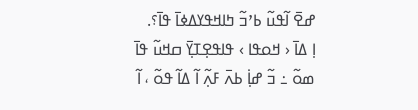ߝߐ߫ ߊ߬ߟߎ߬ ߕߴߏ߬ ߤߊߞߟߌߡߦߊ߫ ߟߊ߫؟.
ߊ߲ ߡߊ߫ ‹ ߞߋߟߊ › ߟߊߟߐ߲ߠߌ߲߫ ߛߞߎ߬ ߟߊ߫ ߘߋ߬ ߸ ߏ߬ ߝߊ߲߭ ߕߍ߫ ߓߍ߲߬ ߊ߬ ߡߊ߬ ߟߋ߬ ، ߊ߬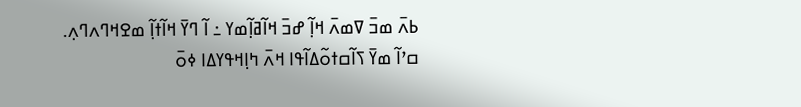ߕߍ߫ ߘߏ߫ ߜߘߍ߫ ߞߊ߲߬ ߝߏ߫ ߞߊ߬ߥߊ߲߬ߘߌ ߸ ߊ߬ ߣߌ߫ ߞߊ߬ߙߊ߲߬ ߘߐߞߣߍߣߍ߲.
ߛߴߊ߬ ߘߌ߫ ߖߊ߬ߛߙߋ߬ߡߊ߬ߟߊ ߞߍ߫ ߤߊ߲ߞߟߌߡߊ ߦߋ߫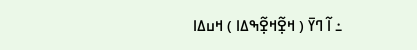߸ ߊ߬ ߣߌ߫ ( ߞߐ߲߬ߞߐ߲߬ߒߡߊ ) ߞߎߡߊ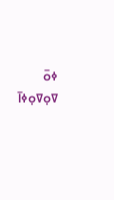ߦߋ߫ ߜߋ߲ߜߋ߲ߦߊ߫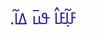ߓߊ߲߬ߓߊ߮ ߟߎ߫ ߡߊ߬.